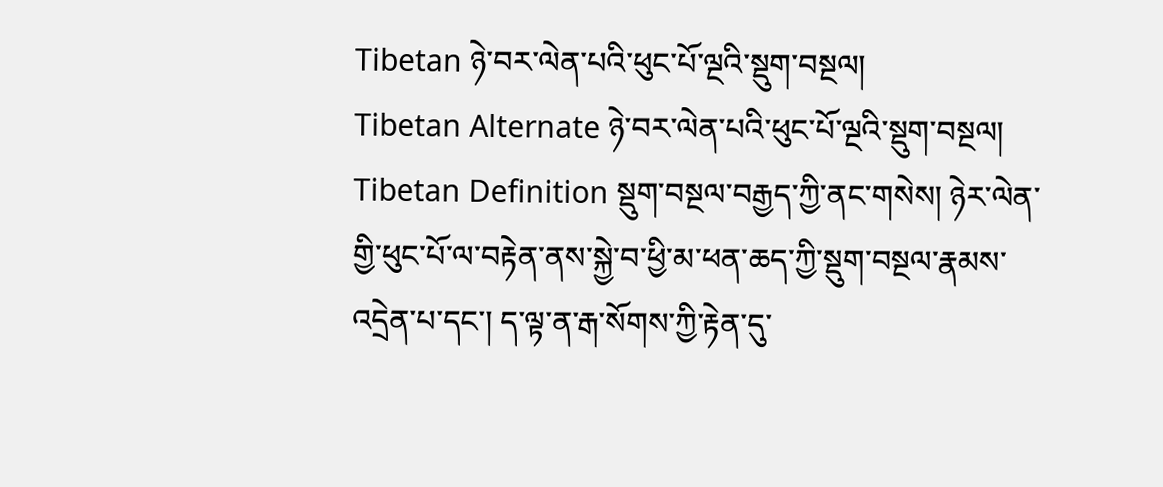Tibetan ཉེ་བར་ལེན་པའི་ཕུང་པོ་ལྔའི་སྡུག་བསྔལ།
Tibetan Alternate ཉེ་བར་ལེན་པའི་ཕུང་པོ་ལྔའི་སྡུག་བསྔལ།
Tibetan Definition སྡུག་བསྔལ་བརྒྱད་ཀྱི་ནང་གསེས། ཉེར་ལེན་གྱི་ཕུང་པོ་ལ་བརྟེན་ནས་སྐྱེ་བ་ཕྱི་མ་ཕན་ཆད་ཀྱི་སྡུག་བསྔལ་རྣམས་འདྲེན་པ་དང་། ད་ལྟ་ན་རྒ་སོགས་ཀྱི་རྟེན་དུ་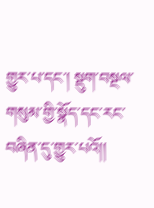གྱུར་པ་དང་། སྡུག་བསྔལ་གསུམ་གྱི་སྣོད་དང་རང་བཞིན་དུ་གྱུར་པའོ།།